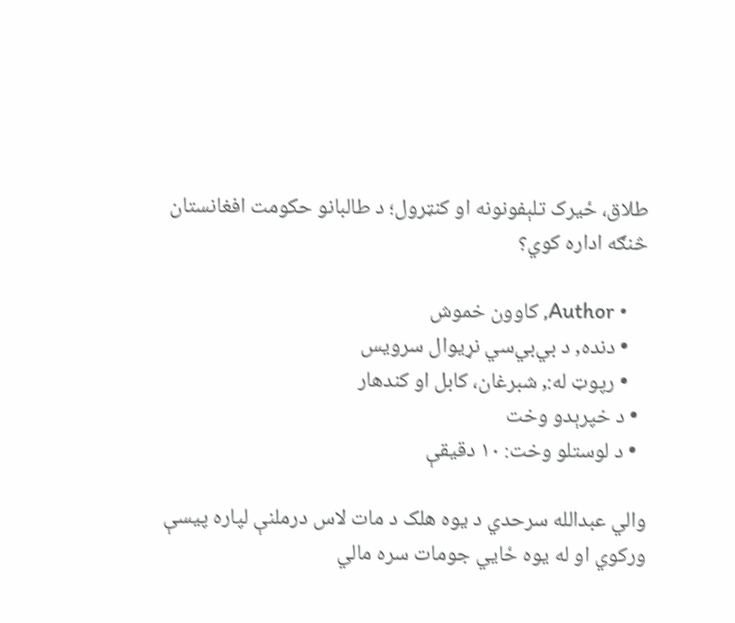طلاق، ځیرک تلېفونونه او کنټرول؛ د طالبانو حکومت افغانستان څنګه اداره کوي؟

    • Author, کاوون خموش
    • دنده, د بي‌بي‌سي نړیوال سرویس
    • رپوټ له:, شبرغان، کابل او کندهار
  • د خپرېدو وخت
  • د لوستلو وخت: ۱۰ دقیقې

والي عبدالله سرحدي د یوه هلک د مات لاس درملنې لپاره پیسې ورکوي او له یوه ځایي جومات سره مالي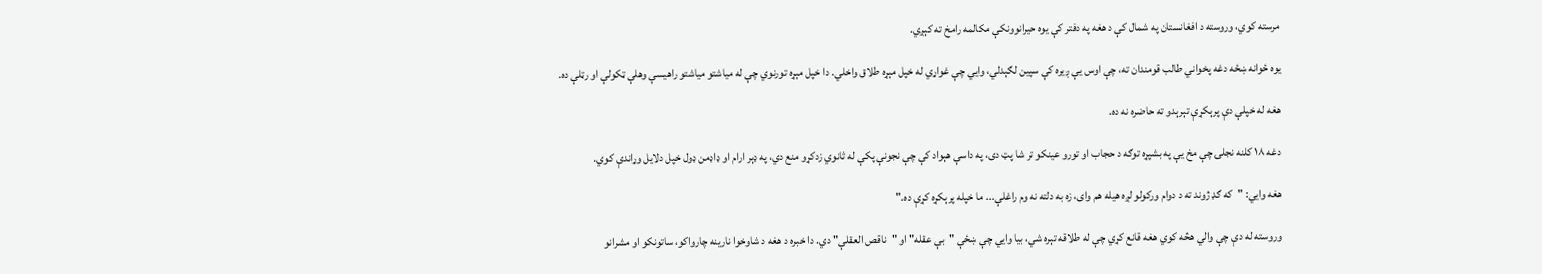مرسته کوي، وروسته د افغانستان په شمال کې د هغه په دفتر کې یوه حیرانوونکې مکالمه رامخ ته کېږي.

یوه ځوانه ښځه دغه پخواني طالب قومندان ته،‌ چې اوس یې ږیره کې سپین لګېدلي، وایي چې غواړي له خپل مېړه طلاق واخلي. دا خپل مېړه تورنوي چې له میاشتو میاشتو راهیسې وهلې ټکولې او رټلې ده.

هغه له خپلې دې پرېکړې تېرېدو ته حاضره نه ده.

دغه ۱۸ کلنه نجلۍ چې مخ یې په بشپړه توګه د حجاب او تورو عینکو تر شا پټ دی، په داسې هېواد کې چې نجونې پکې له ثانوي زدکړو منع دي، په ډېر ارام او ډاډمن ډول خپل دلایل وړاندې کوي.

هغه وايي: "که ګډ ژوند ته د دوام ورکولو لږه هیله هم وای، زه به دلته نه وم راغلې... ما خپله پرېکړه کړې ده."

وروسته له دې چې والي هڅه کوي هغه قانع کړي چې له طلاقه تېره شي، بیا وایي چې ښځې "بې عقله" او "ناقص العقلې" دي. دا خبره د هغه د شاوخوا نارینه چارواکو، ساتونکو او مشرانو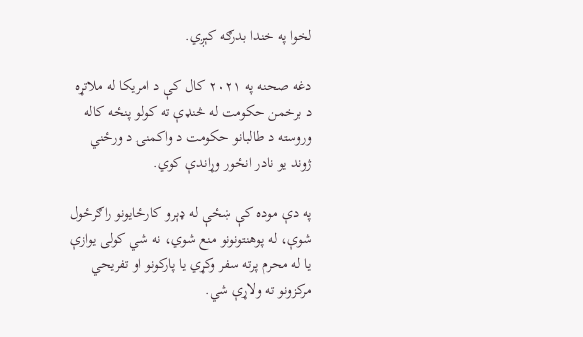لخوا په خندا بدرګه کېږي.

دغه صحنه په ۲۰۲۱ کال کې د امریکا له ملاتړه د برخمن حکومت له څنډې ته کولو پنځه کاله وروسته د طالبانو حکومت د واکمنۍ د ورځني ژوند یو نادر انځور وړاندې کوي.

په دې موده کې ښځې له ډېرو کارځایونو راګرځول شوې، له پوهنتونونو منع شوي، نه شي کولی یوازې یا له محرم پرته سفر وکړي یا پارکونو او تفریحي مرکزونو ته ولاړې شي.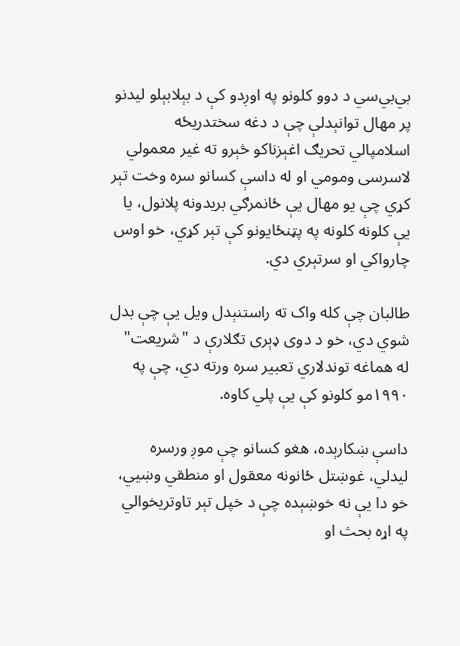بي‌بي‌سي د دوو کلونو په اوږدو کې د بېلابېلو لیدنو پر مهال توانېدلې چې د دغه سختدریځه اسلامپالي تحریګ اغېزناکو څېرو ته غیر معمولي لاسرسی ومومي او له داسې کسانو سره وخت تېر کړي چې یو مهال یې ځانمرګي بریدونه پلانول، یا یې کلونه کلونه په پټنځایونو کې تېر کړي، خو اوس چارواکي او سرتېري دي.

طالبان چې کله واک ته راستنېدل ویل یې چې بدل شوي دي، خو د دوی ډېری تګلارې د "شریعت" له هماغه توندلاري تعبیر سره ورته دي، چې په ۱۹۹۰مو کلونو کې یې پلي کاوه.

داسې ښکارېده، هغو کسانو چې موږ ورسره لیدلي، غوښتل ځانونه معقول او منطقي وښيي، خو دا یې نه خوښېده چې د خپل تېر تاوتریخوالي په اړه بحث او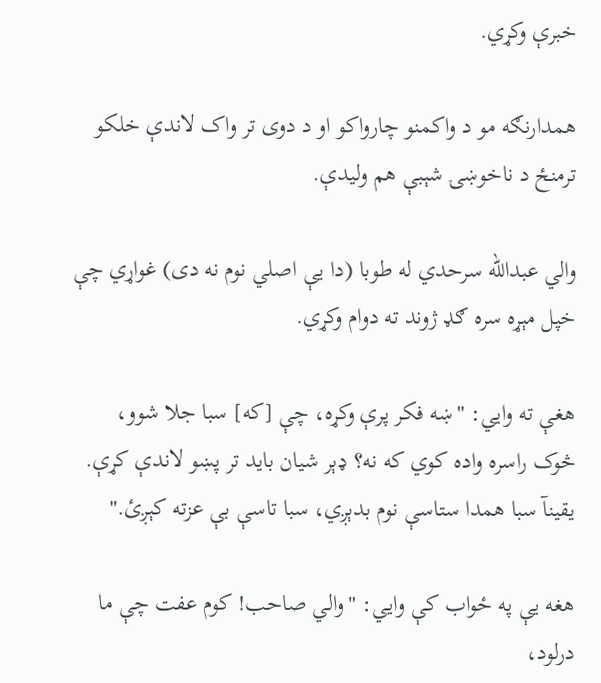خبرې وکړي.

همدارنګه مو د واکمنو چارواکو او د دوی تر واک لاندې خلکو ترمنځ د ناخوښۍ شېبې هم ولیدې.

والي عبدالله سرحدي له طوبا (دا یې اصلي نوم نه دی) غواړي چې خپل مېړه سره ګډ ژوند ته دوام وکړي.

هغې ته وایي: "ښه فکر پرې وکړه، چې [که] سبا جلا شوو، څوک راسره واده کوي که نه؟ ډېر شیان باید تر پښو لاندې کړې. یقینآ سبا همدا ستاسې نوم بدېږي، سبا تاسې بې عزته کېږئ."

هغه یې په ځواب کې وايي: "والي صاحب! کوم عفت چې ما درلود،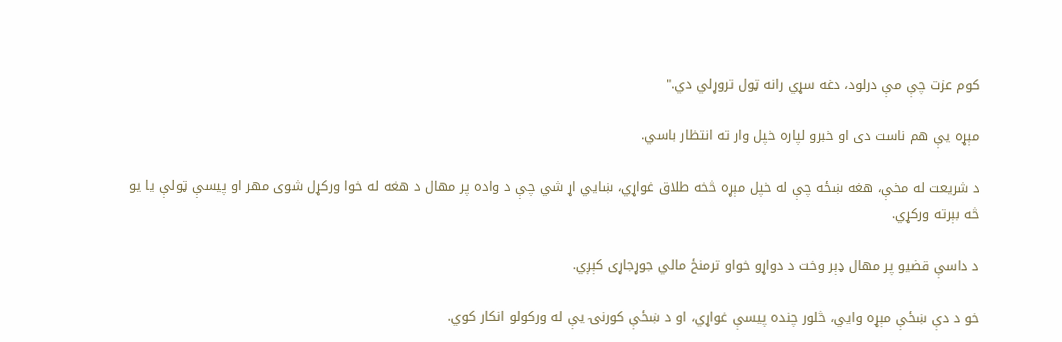کوم عزت چې مې درلود، دغه سړي رانه ټول تروړلي دي."

مېړه یې هم ناست دی او خبرو لپاره خپل وار ته انتظار باسي.

د شریعت له مخې، هغه ښځه چې له خپل مېړه څخه طلاق غواړي، ښايي اړ شي چې د واده پر مهال د هغه له خوا ورکړل شوی مهر او پیسې ټولې یا یو څه بېرته ورکړي.

د داسې قضیو پر مهال ډېر وخت د دواړو خواو ترمنځ مالي جوړجاړی کېږي.

خو د دې ښځې مېړه وايي، څلور چنده پیسې غواړي، او د ښځې کورنۍ یې له ورکولو انکار کوي.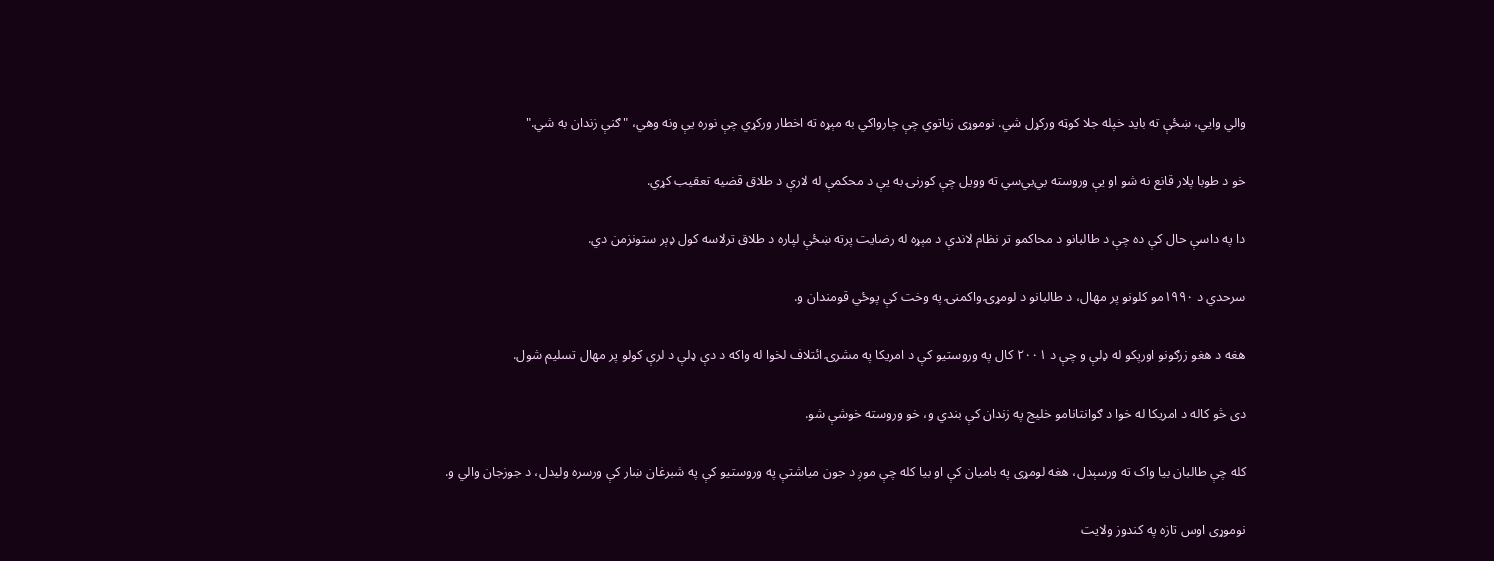والي وایي، ښځې ته باید خپله جلا کوټه ورکړل شي. نوموړی زیاتوي چې چارواکي به مېړه ته اخطار ورکړي چې نوره یې ونه وهي، "ګنې زندان به شي."

خو د طوبا پلار قانع نه شو او یې وروسته بي‌بي‌سي ته وویل چې کورنۍ به یې د محکمې له لارې د طلاق قضیه تعقیب کړي.

دا په داسې حال کې ده چې د طالبانو د محاکمو تر نظام لاندې د مېړه له رضایت پرته ښځې لپاره د طلاق ترلاسه کول ډېر ستونزمن دي.

سرحدي د ۱۹۹۰مو کلونو پر مهال، د طالبانو د لومړۍ واکمنۍ په وخت کې پوځي قومندان و.

هغه د هغو زرګونو اورپکو له ډلې و چې د ۲۰۰۱ کال په وروستیو کې د امریکا په مشرۍ ائتلاف لخوا له واکه د دې ډلې د لرې کولو پر مهال تسلیم شول.

دی څو کاله د امریکا له خوا د ګوانتانامو خلیج په زندان کې بندي و، خو وروسته خوشې شو.

کله چې طالبان بیا واک ته ورسېدل، هغه لومړی په بامیان کې او بیا کله چې موږ د جون میاشتې په وروستیو کې په شبرغان ښار کې ورسره ولیدل، د جوزجان والي و.

نوموړی اوس تازه په کندوز ولایت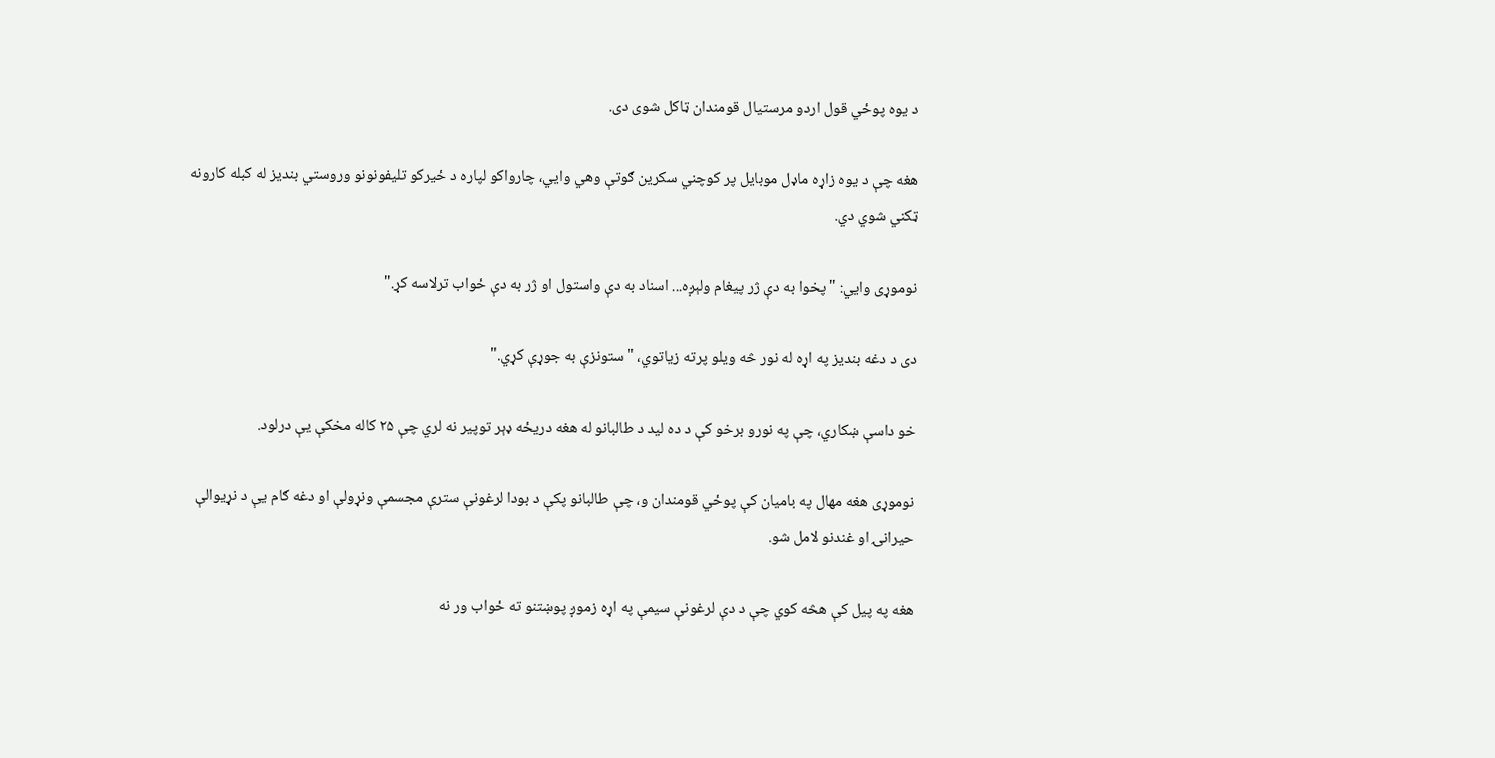د یوه پوځي قول اردو مرستیال قومندان ټاکل شوی دی.

هغه چې د یوه زاړه ماډل موبایل پر کوچني سکرین ګوتې وهي وایي، چارواکو لپاره د ځیرکو تلیفونونو وروستي بندیز له کبله کارونه ټکني شوي دي.

نوموړی وایي: "پخوا به دې ژر پیغام ولېږه... اسناد به دې واستول او ژر به دې ځواب ترلاسه کړ."

دی د دغه بندیز په اړه له نور څه ویلو پرته زیاتوي، "ستونزې به جوړې کړي."

خو داسې ښکاري، چې په نورو برخو کې د ده لید د طالبانو له هغه دریځه ډېر توپیر نه لري چې ۲۵ کاله مخکې یې درلود.

نوموړی هغه مهال په بامیان کې پوځي قومندان و، چې طالبانو پکې د بودا لرغونې سترې مجسمې ونړولې او دغه ګام یې د نړیوالې حیرانۍ او غندنو لامل شو.

هغه په پیل کې هڅه کوي چې د دې لرغونې سیمې په اړه زموږ پوښتنو ته ځواب ور نه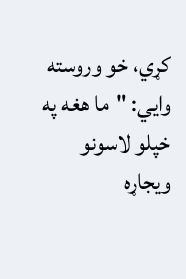کړي، خو وروسته وایي: "ما هغه په خپلو لاسونو ویجاړه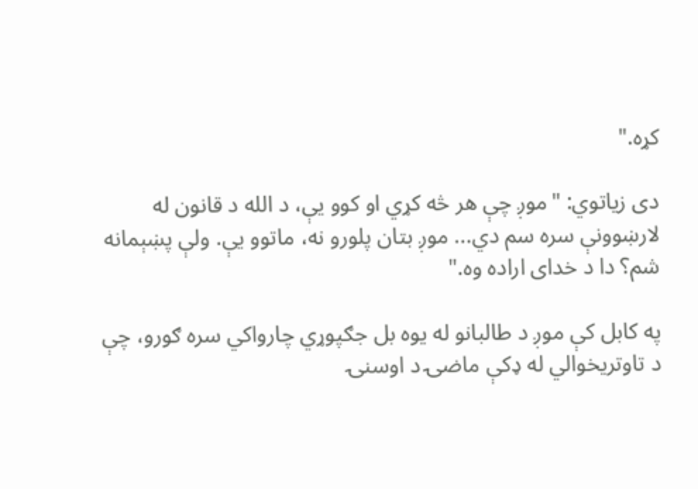کړه."

دی زیاتوي: "موږ چې هر څه کړي او کوو یې، د الله د قانون له لارښوونې سره سم دي... موږ بتان پلورو نه، ماتوو یې. ولې پښېمانه شم؟ دا د خدای اراده وه."

په کابل کې موږ د طالبانو له یوه بل جګپوړي چارواکي سره ګورو، چې د تاوتریخوالي له ډکې ماضۍ د اوسنۍ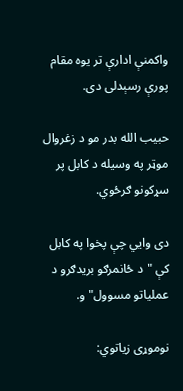واکمنې ادارې تر یوه مقام پورې رسېدلی دی.

حبیب الله بدر مو د زغروال موټر په وسیله د کابل پر سړکونو ګرځوي.

دی وایي چې پخوا په کابل کې "د ځانمرګو بریدګرو د عملیاتو مسوول" و.

نوموړی زیاتوي: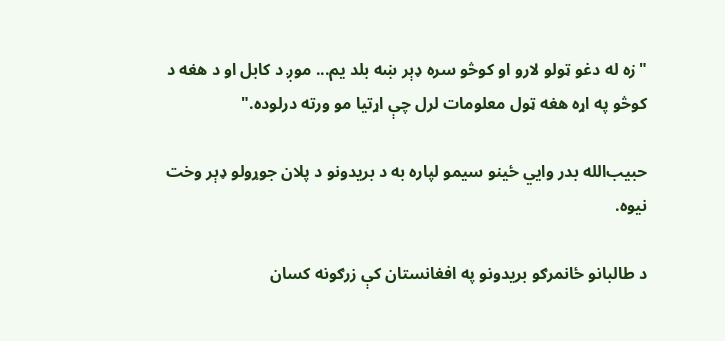"زه له دغو ټولو لارو او کوڅو سره ډېر ښه بلد یم... موږ د کابل او د هغه د کوڅو په اړه هغه ټول معلومات لرل چې اړتیا مو ورته درلوده."

حبیب‌الله بدر وایي ځینو سیمو لپاره به د بریدونو د پلان جوړولو ډېر وخت نیوه.

د طالبانو ځانمرګو بریدونو په افغانستان کې زرګونه کسان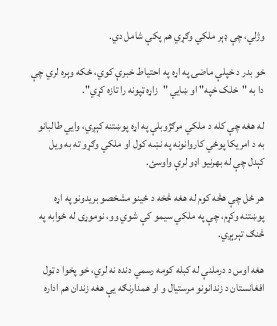وژلي، چې ډېر ملکي وګړي هم پکې شامل دي.

خو بدر د خپلې ماضۍ په اړه په‌ احتیاط خبرې کوي، ځکه وېره لري چې دا به "خلک خپه" او ښايي "زاړه ټپونه را تازه کړي".

له هغه چې کله د ملکي مرګژوبلې په اړه پوښتنه کېږي، وایي طالبانو به د امریکا پوځي کاروانونه په نښه کول او ملکي وګړو ته به ویل کېدل چې له بهرنیو اډو لرې واوسئ.

هر ځل چې هڅه کوم له هغه څخه د ځینو مشخصو بریدونو په اړه پوښتنه وکړم، چې په ملکي سیمو کې شوي وو، نوموړی له ځوابه په څنګ تېرېږي.

هغه اوس د درملنې له کبله کومه رسمي دنده نه لري، خو پخوا د ټول افغانستان د زندانونو مرستیال و او همدارنګه یې هغه زندان هم اداره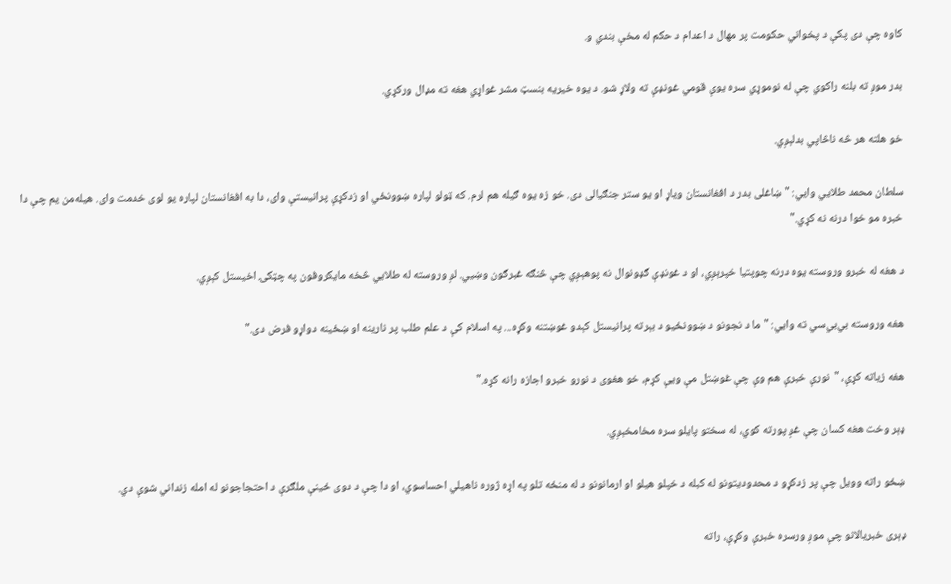کاوه چې دی پکې د پخواني حکومت پر مهال د اعدام د حکم له مخې بندي و.

بدر موږ ته بلنه راکوي چې له نوموړي سره یوې قومي غونډې ته ولاړ شو. د یوه خیریه بنسټ مشر غواړي هغه ته مډال ورکړي.

خو هلته هر څه ناڅاپي بدلېږي.

سلطان محمد طلایي وایي: "ښاغلی بدر د افغانستان ویاړ او یو ستر جنګیالی دی. خو زه یوه ګیله هم لرم. که ټولو لپاره ښوونځي او زدکړې پرانیستې وای، دا به افغانستان لپاره یو لوی خدمت وای. هیله‌من یم چې دا خبره مو خوا درنه نه کړي."

د هغه له خبرو وروسته یوه درنه چوپتیا خپرېږي، او د غونډې ګډونوال نه پوهېږي چې څنګه غبرګون وښيي. لږ وروسته له طلایي څخه مایکروفون په چټکۍ اخیستل کېږي.

هغه وروسته بي‌بي‌سي ته وایي: "ما د نجونو د ښوونځیو د بېرته پرانیستل کېدو غوښتنه وکړه... په اسلام کې د علم طلب پر نارینه او ښځینه دواړو فرض دی."

هغه زیاته کړې، "نورې خبرې هم وې چې غوښتل مې ویې کړم، خو هغوی د نورو خبرو اجازه رانه کړه."

ډېر وخت هغه کسان چې غږ پورته کوي، له سختو پایلو سره مخامخېږي.

ښځو راته وویل چې پر زدکړو د محدودیتونو له کبله د خپلو هیلو او ارمانونو د له منځه تلو په اړه ژوره ناهیلي احساسوي، او دا چې د دوی ځینې ملګرې د احتجاجونو له امله زنداني شوې دي.

ډېری خبریالانو چې موږ ورسره خبرې وکړې، راته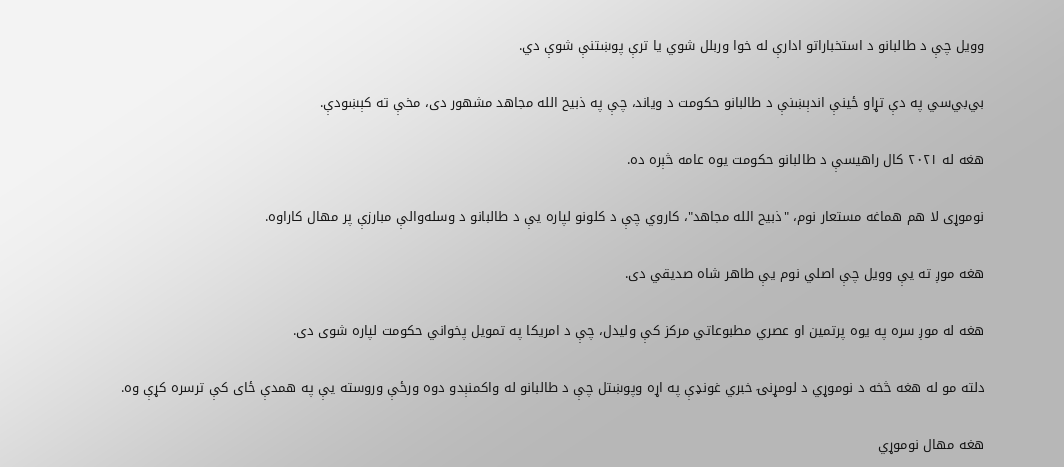وویل چې د طالبانو د استخباراتو ادارې له خوا وربلل شوي یا ترې پوښتنې شوې دي.

بي‌بي‌سي په دې تړاو ځینې اندېښنې د طالبانو حکومت د ویاند، چې په ذبیح الله مجاهد مشهور دی، مخې ته کېښودې.

هغه له ۲۰۲۱ کال راهیسې د طالبانو حکومت یوه عامه څېره ده.

نوموړی لا هم هماغه مستعار نوم، "ذبیح الله مجاهد"، کاروي چې د کلونو لپاره یې د طالبانو د وسله‌والې مبارزې پر مهال کاراوه.

هغه موږ ته یې وویل چې اصلي نوم یې طاهر شاه صدیقي دی.

هغه له موږ سره په یوه پرتمین او عصري مطبوعاتي مرکز کې ولیدل، چې د امریکا په تمویل پخواني حکومت لپاره شوی دی.

دلته مو له هغه څخه د نوموړي د لومړنۍ خبري غونډې په اړه وپوښتل چې د طالبانو له واکمنېدو دوه ورځې وروسته یې په همدې ځای کې ترسره کړې وه.

هغه مهال نوموړي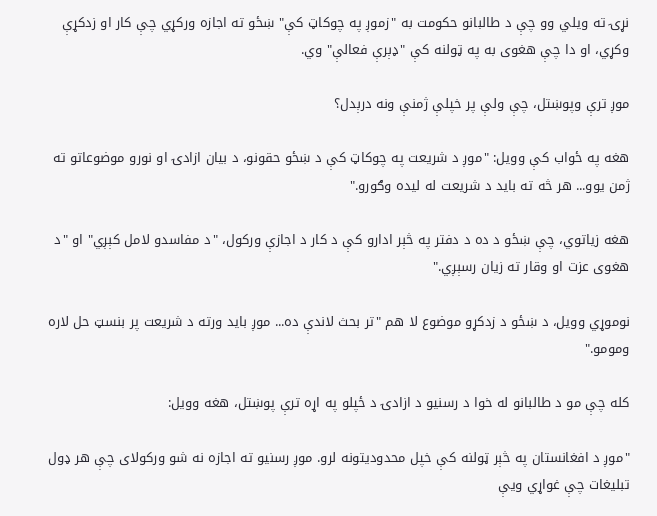نړۍ ته ویلي وو چې د طالبانو حکومت به "زموږ په چوکاټ کې" ښځو ته اجازه ورکړي چې کار او زدکړې وکړي، او دا چې هغوی به په ټولنه کې "ډېرې فعالې" وي.

موږ ترې وپوښتل، چې ولې پر خپلې ژمنې ونه درېدل؟

هغه په ځواب کې وویل: "موږ د شریعت په چوکاټ کې د ښځو حقونو، د بیان ازادۍ او نورو موضوعاتو ته ژمن یوو... هر څه ته باید د شریعت له لیده وګورو."

هغه زیاتوي، چې ښځو د ده د دفتر په څېر ادارو کې د کار د اجازې ورکول، "د مفاسدو لامل کېږي" او "د هغوی عزت او وقار ته زیان رسېږي."

نوموړي وویل، د ښځو د زدکړو موضوع لا هم "تر بحث لاندې ده... موږ باید ورته د شریعت پر بنسټ حل لاره ومومو."

کله چې مو د طالبانو له خوا د رسنیو د ازادۍ د ځپلو په اړه ترې پوښتل، هغه وویل:

"موږ د افغانستان په څېر ټولنه کې خپل محدودیتونه لرو. موږ رسنیو ته اجازه نه شو ورکولای چې هر ډول تبلیغات چې غواړي ویې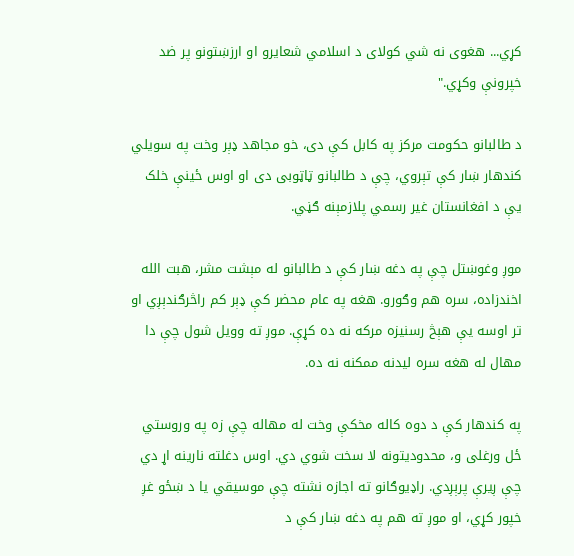کړي... هغوی نه شي کولای د اسلامي شعایرو او ارزښتونو پر ضد خپرونې وکړي."

د طالبانو حکومت مرکز په کابل کې دی، خو مجاهد ډېر وخت په سویلي کندهار ښار کې تېروي، چې د طالبانو ټاټوبی دی او اوس ځینې خلک یې د افغانستان غیر رسمي پلازمېنه ګڼي.

موږ وغوښتل چې په دغه ښار کې د طالبانو له مېشت مشر، هبت الله اخندزاده، سره هم وګورو. هغه په عام محضر کې ډېر کم راڅرګندېږي او تر اوسه یې هېڅ رسنیزه مرکه نه ده کړې. موږ ته وویل شول چې دا مهال له هغه سره لیدنه ممکنه نه ده.

په کندهار کې د دوه کاله مخکې وخت له مهاله چې زه په وروستي ځل ورغلی و، محدودیتونه لا سخت شوي دي. اوس دغلته نارینه اړ دي چې ږیرې پرېږدي. راډیوګانو ته اجازه نشته چې موسیقي یا د ښځو غږ خپور کړي، او موږ ته هم په دغه ښار کې د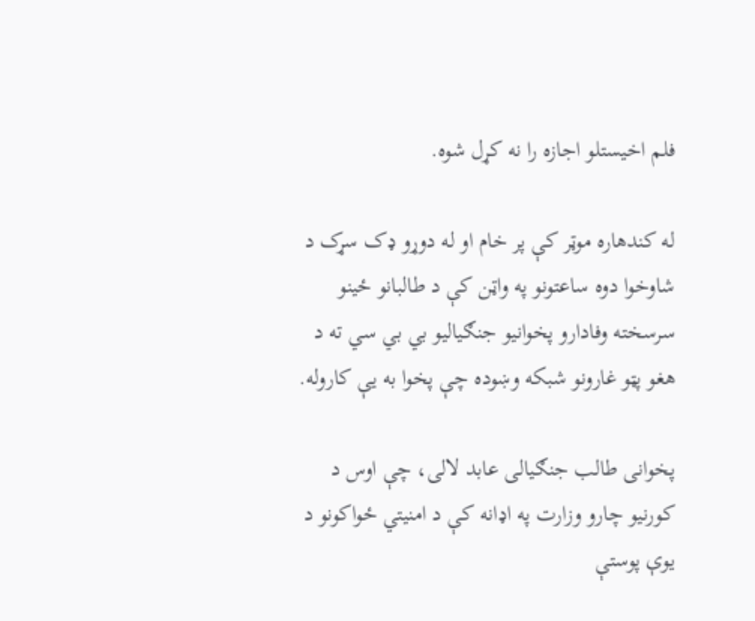فلم اخیستلو اجازه را نه کړل شوه.

له کندهاره موټر کې پر خام او له دوړو ډک سړک د شاوخوا دوه ساعتونو په واټن کې د طالبانو ځینو سرسخته وفادارو پخوانیو جنګیالیو بي بي سي ته د هغو پټو غارونو شبکه وښوده چې پخوا به یې کاروله.

پخوانی طالب جنګیالی عابد لالی، چې اوس د کورنیو چارو وزارت په اډانه کې د امنیتي ځواکونو د یوې پوستې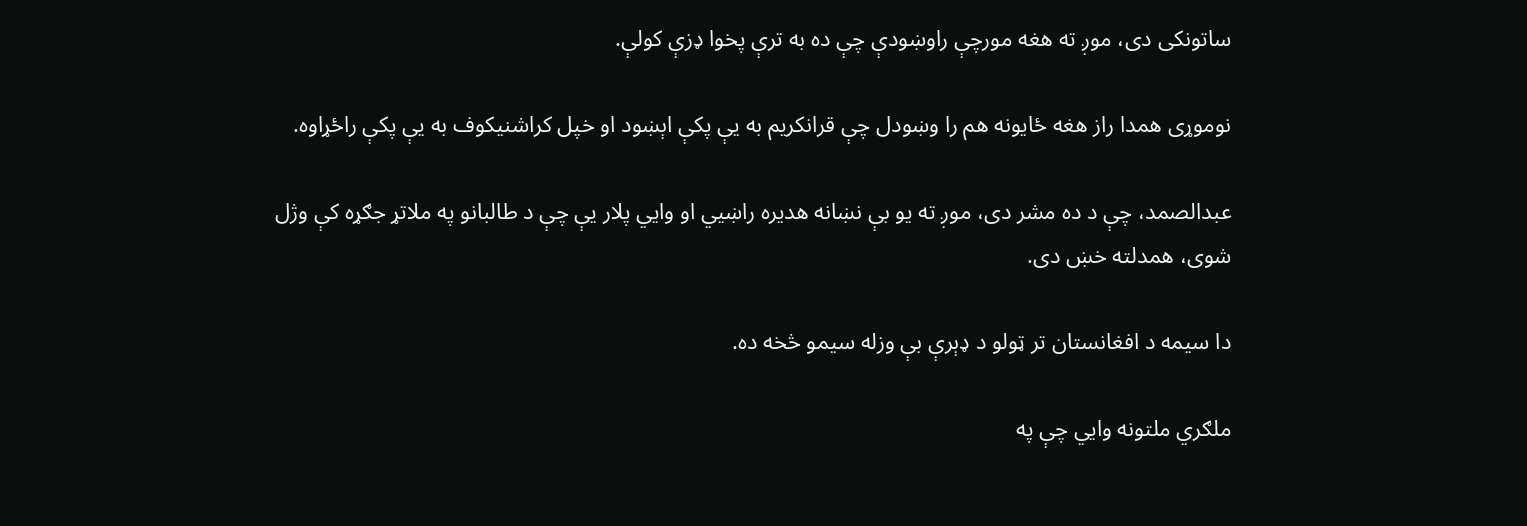ساتونکی دی، موږ ته هغه مورچې راوښودې چې ده به ترې پخوا ډزې کولې.

نوموړی همدا راز هغه ځایونه هم را وښودل چې قرانکریم به یې پکې اېښود او خپل کراشنیکوف به یې پکې راځړاوه.

عبدالصمد، چې د ده مشر دی، موږ ته یو بې نښانه هدیره راښيي او وایي پلار یې چې د طالبانو په ملاتړ جګړه کې وژل شوی، همدلته خښ دی.

دا سیمه د افغانستان تر ټولو د ډېرې بې وزله سیمو څخه ده.

ملګري ملتونه وایي چې په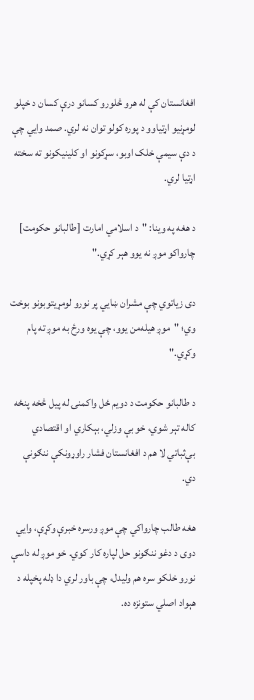افغانستان کې له هرو څلورو کسانو درې کسان د خپلو لومړنیو اړتیاوو د پوره کولو توان نه لري. صمد وایي چې د دې سیمې خلک اوبو، سړکونو او کلینیکونو ته سخته اړتیا لري.

د هغه په وینا: "د اسلامي امارت [طالبانو حکومت] چارواکو موږ نه یوو هېر کړي."

دی زیاتوي چې مشران ښايي پر نورو لومړیتوبونو بوخت وي؛ "موږ هیله‌من یوو، چې یوه ورځ به موږ ته پام وکړي."

د طالبانو حکومت د دویم ځل واکمنۍ له پیل څخه پنځه کاله تېر شوي، خو بې وزلي، بېکاري او اقتصادي بې‌ثباتي لا هم د افغانستان فشار راوړونکې ننګونې دي.

هغه طالب چارواکي چې موږ ورسره خبرې وکړې، وايي دوی د دغو ننګونو حل لپاره کار کوي. خو موږ له داسې نورو خلکو سره هم ولیدل، چې باور لري دا ډله پخپله د هېواد اصلي ستونزه ده.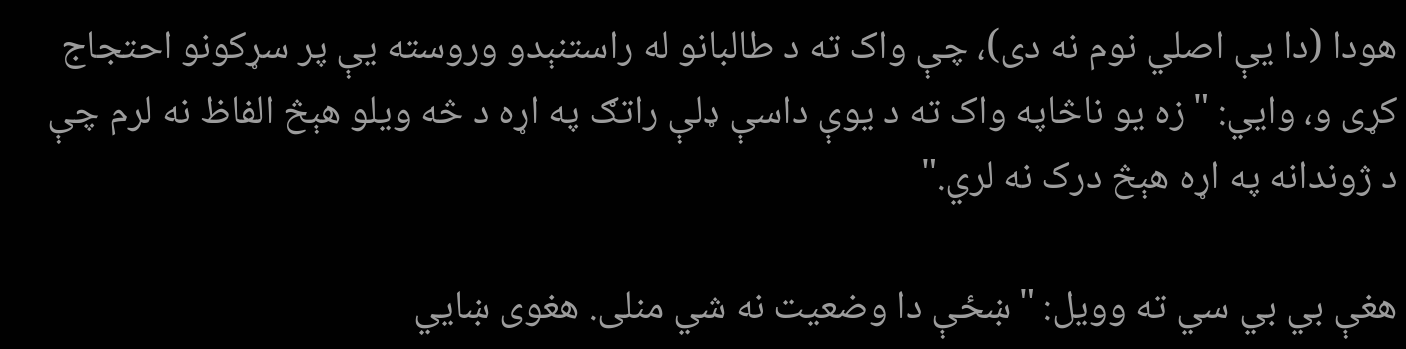هودا (دا یې اصلي نوم نه دی)، چې واک ته د طالبانو له راستنېدو وروسته یې پر سړکونو احتجاج کړی و، وایي: "زه یو ناڅاپه واک ته د یوې داسې ډلې راتګ په اړه د څه ویلو هېڅ الفاظ نه لرم چې د ژوندانه په اړه هېڅ درک نه لري."

هغې بي بي سي ته وویل: "ښځې دا وضعیت نه شي منلی. هغوی ښايي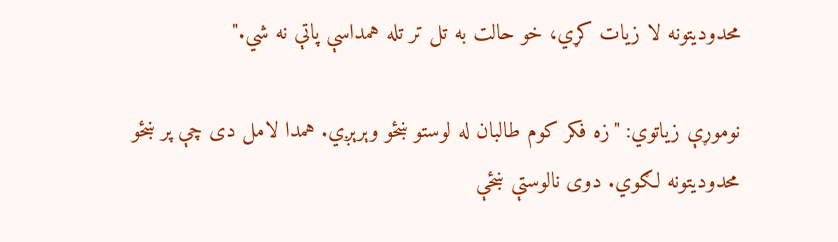محدودیتونه لا زیات کړي، خو حالت به تل تر تله همداسې پاتې نه شي."

نوموړې زیاتوي: "زه فکر کوم طالبان له لوستو ښځو وېرېږي. همدا لامل دی چې پر ښځو محدودیتونه لګوي. دوی نالوستې ښځې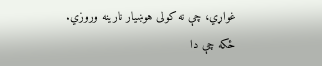غواړي، چې نه کولی هوښیار نارینه وروزي. ځکه چې دا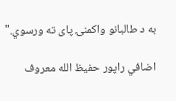به د طالبانو واکمنۍ پای ته ورسوي."

اضافي راپور حفیظ الله معروف